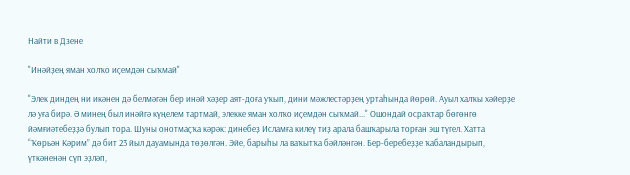Найти в Дзене

"Инәйҙең яман холҡо иҫемдән сыҡмай"

"Элек диндең ни икәнен дә белмәгән бер инәй хәҙер аят-доға уҡып, дини мәжлестәрҙең уртаһында йөрөй. Ауыл халҡы хәйерҙе лә уға бирә. Ә минең был инәйгә күңелем тартмай, элекке яман холҡо иҫемдән сыҡмай..." Ошондай осраҡтар бөгөнгө йәмғиәтебеҙҙә булып тора. Шуны онотмаҫҡа кәрәк: динебеҙ Исламға килеү тиҙ арала башҡарыла торған эш түгел. Хатта “Ҡөрьән Кәрим” дә бит 23 йыл дауамында төҙөлгән. Эйе, барыһы ла ваҡытҡа бәйләнгән. Бер-беребеҙҙе ҡабаландырып, үткәненән сүп эҙләп,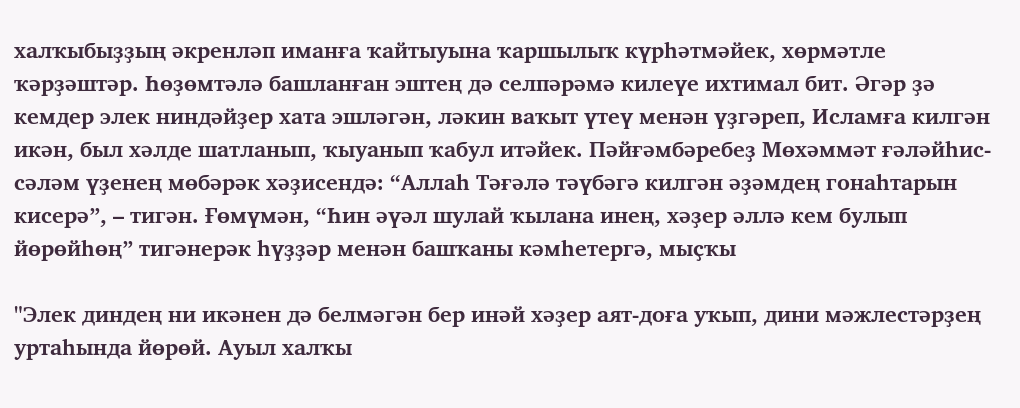халҡыбыҙҙың әкренләп иманға ҡайтыуына ҡаршылыҡ күрһәтмәйек, хөрмәтле ҡәрҙәштәр. Һөҙөмтәлә башланған эштең дә селпәрәмә килеүе ихтимал бит. Әгәр ҙә кемдер элек ниндәйҙер хата эшләгән, ләкин ваҡыт үтеү менән үҙгәреп, Исламға килгән икән, был хәлде шатланып, ҡыуанып ҡабул итәйек. Пәйғәмбәребеҙ Мөхәммәт ғәләйһис-сәләм үҙенең мөбәрәк хәҙисендә: “Аллаһ Тәғәлә тәүбәгә килгән әҙәмдең гонаһтарын кисерә”, – тигән. Ғөмүмән, “Һин әүәл шулай ҡылана инең, хәҙер әллә кем булып йөрөйһөң” тигәнерәк һүҙҙәр менән башҡаны кәмһетергә, мыҫҡы

"Элек диндең ни икәнен дә белмәгән бер инәй хәҙер аят-доға уҡып, дини мәжлестәрҙең уртаһында йөрөй. Ауыл халҡы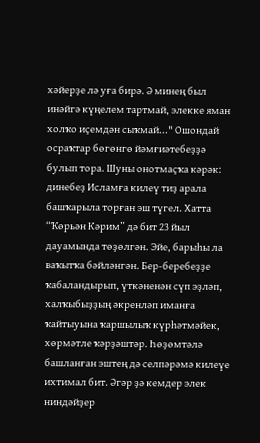хәйерҙе лә уға бирә. Ә минең был инәйгә күңелем тартмай, элекке яман холҡо иҫемдән сыҡмай..." Ошондай осраҡтар бөгөнгө йәмғиәтебеҙҙә булып тора. Шуны онотмаҫҡа кәрәк: динебеҙ Исламға килеү тиҙ арала башҡарыла торған эш түгел. Хатта “Ҡөрьән Кәрим” дә бит 23 йыл дауамында төҙөлгән. Эйе, барыһы ла ваҡытҡа бәйләнгән. Бер-беребеҙҙе ҡабаландырып, үткәненән сүп эҙләп, халҡыбыҙҙың әкренләп иманға ҡайтыуына ҡаршылыҡ күрһәтмәйек, хөрмәтле ҡәрҙәштәр. Һөҙөмтәлә башланған эштең дә селпәрәмә килеүе ихтимал бит. Әгәр ҙә кемдер элек ниндәйҙер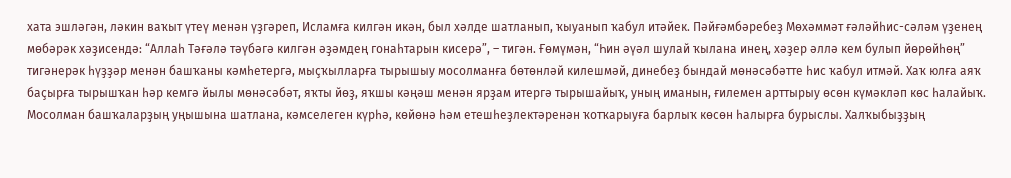хата эшләгән, ләкин ваҡыт үтеү менән үҙгәреп, Исламға килгән икән, был хәлде шатланып, ҡыуанып ҡабул итәйек. Пәйғәмбәребеҙ Мөхәммәт ғәләйһис-сәләм үҙенең мөбәрәк хәҙисендә: “Аллаһ Тәғәлә тәүбәгә килгән әҙәмдең гонаһтарын кисерә”, – тигән. Ғөмүмән, “Һин әүәл шулай ҡылана инең, хәҙер әллә кем булып йөрөйһөң” тигәнерәк һүҙҙәр менән башҡаны кәмһетергә, мыҫҡылларға тырышыу мосолманға бөтөнләй килешмәй, динебеҙ бындай мөнәсәбәтте һис ҡабул итмәй. Хаҡ юлға аяҡ баҫырға тырышҡан һәр кемгә йылы мөнәсәбәт, яҡты йөҙ, яҡшы кәңәш менән ярҙам итергә тырышайыҡ, уның иманын, ғилемен арттырыу өсөн күмәкләп көс һалайыҡ. Мосолман башҡаларҙың уңышына шатлана, кәмселеген күрһә, көйөнә һәм етешһеҙлектәренән ҡотҡарыуға барлыҡ көсөн һалырға бурыслы. Халҡыбыҙҙың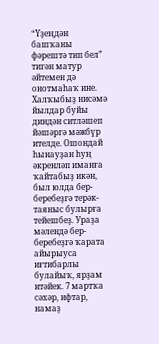“Үҙеңдән башҡаны фәрештә тип бел” тигән матур әйтемен дә онотмаһаҡ ине. Халҡыбыҙ нисәмә йылдар буйы диндән ситләшеп йәшәргә мәжбүр ителде. Ошондай һынауҙан һуң әкренләп иманға ҡайтабыҙ икән, был юлда бер-беребеҙгә терәк-таяныс булырға тейешбеҙ. Ураҙа мәлендә бер-беребеҙгә ҡарата айырыуса иғтибарлы булайыҡ, ярҙам итәйек. 7 мартҡа сәхәр, ифтар, намаҙ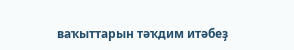ваҡыттарын тәҡдим итәбеҙ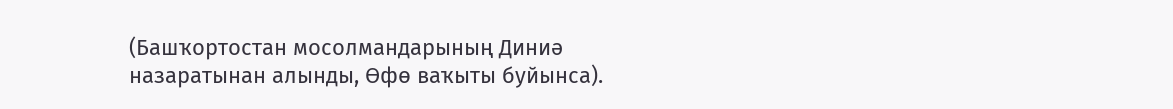(Башҡортостан мосолмандарының Диниә назаратынан алынды, Өфө ваҡыты буйынса).